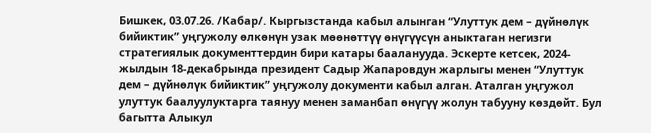Бишкек, 03.07.26. /Кабар/. Кыргызстанда кабыл алынган “Улуттук дем – дүйнөлүк бийиктик” уңгужолу өлкөнүн узак мөөнөттүү өнүгүүсүн аныктаган негизги стратегиялык документтердин бири катары бааланууда. Эскерте кетсек, 2024-жылдын 18-декабрында президент Садыр Жапаровдун жарлыгы менен “Улуттук дем – дүйнөлүк бийиктик” уңгужолу документи кабыл алган. Аталган уңгужол улуттук баалуулуктарга таянуу менен заманбап өнүгүү жолун табууну көздөйт. Бул багытта Алыкул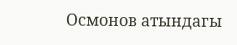Осмонов атындагы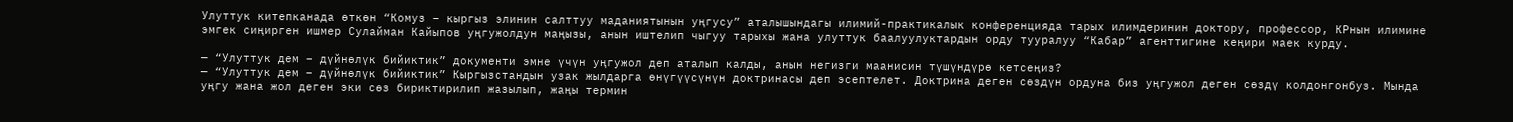Улуттук китепканада өткөн “Комуз – кыргыз элинин салттуу маданиятынын уңгусу” аталышындагы илимий-практикалык конференцияда тарых илимдеринин доктору, профессор, КРнын илимине эмгек сиңирген ишмер Сулайман Кайыпов уңгужолдун маңызы, анын иштелип чыгуу тарыхы жана улуттук баалуулуктардын орду тууралуу “Кабар” агенттигине кеңири маек курду.

— “Улуттук дем – дүйнөлүк бийиктик” документи эмне үчүн уңгужол деп аталып калды, анын негизги маанисин түшүндүрө кетсеңиз?
— “Улуттук дем – дүйнөлүк бийиктик” Кыргызстандын узак жылдарга өнүгүүсүнүн доктринасы деп эсептелет. Доктрина деген сөздүн ордуна биз уңгужол деген сөздү колдонгонбуз. Мында уңгу жана жол деген эки сөз бириктирилип жазылып, жаңы термин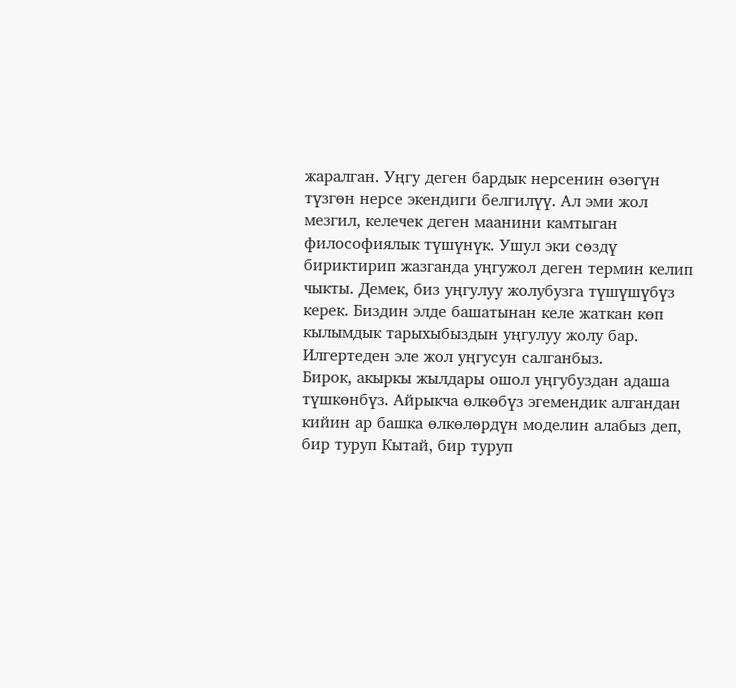жаралган. Уңгу деген бардык нерсенин өзөгүн түзгөн нерсе экендиги белгилүү. Ал эми жол мезгил, келечек деген маанини камтыган философиялык түшүнүк. Ушул эки сөздү бириктирип жазганда уңгужол деген термин келип чыкты. Демек, биз уңгулуу жолубузга түшүшүбүз керек. Биздин элде башатынан келе жаткан көп кылымдык тарыхыбыздын уңгулуу жолу бар. Илгертеден эле жол уңгусун салганбыз.
Бирок, акыркы жылдары ошол уңгубуздан адаша түшкөнбүз. Айрыкча өлкөбүз эгемендик алгандан кийин ар башка өлкөлөрдүн моделин алабыз деп, бир туруп Кытай, бир туруп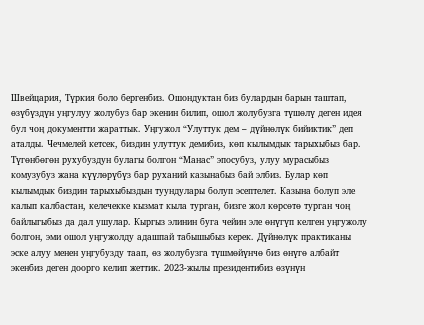Швейцария, Түркия боло бергенбиз. Ошондуктан биз булардын барын таштап, өзүбүздүн уңгулуу жолубуз бар экенин билип, ошол жолубузга түшөлү деген идея бул чоң документти жараттык. Уңгужол “Улуттук дем – дүйнөлүк бийиктик” деп аталды. Чечмелей кетсек, биздин улуттук демибиз, көп кылымдык тарыхыбыз бар. Түгөнбөгөн рухубуздун булагы болгон “Манас” эпосубуз, улуу мурасыбыз комузубуз жана күүлөрүбүз бар руханий казынабыз бай элбиз. Булар көп кылымдык биздин тарыхыбыздын туундулары болуп эсептелет. Казына болуп эле калып калбастан, келечекке кызмат кыла турган, бизге жол көрсөтө турган чоң байлыгыбыз да дал ушулар. Кыргыз элинин буга чейин эле өнүгүп келген уңгужолу болгон, эми ошол уңгужолду адашпай табышыбыз керек. Дүйнөлүк практиканы эске алуу менен уңгубузду таап, өз жолубузга түшмөйүнчө биз өнүгө албайт экенбиз деген доорго келип жеттик. 2023-жылы президентибиз өзүнүн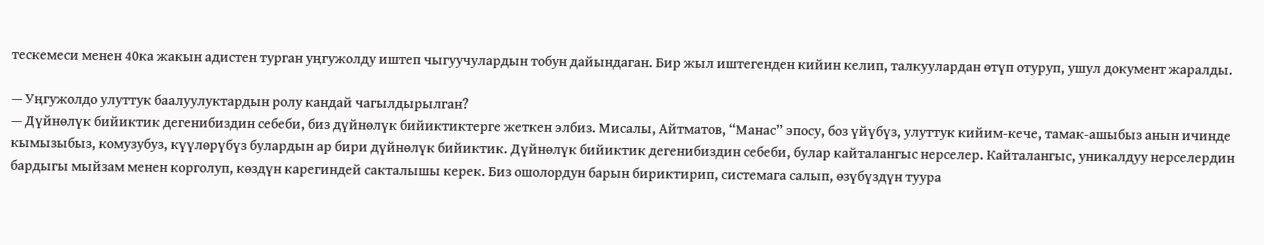тескемеси менен 40ка жакын адистен турган уңгужолду иштеп чыгуучулардын тобун дайындаган. Бир жыл иштегенден кийин келип, талкуулардан өтүп отуруп, ушул документ жаралды.

— Уңгужолдо улуттук баалуулуктардын ролу кандай чагылдырылган?
— Дүйнөлүк бийиктик дегенибиздин себеби, биз дүйнөлүк бийиктиктерге жеткен элбиз. Мисалы, Айтматов, “Манас” эпосу, боз үйүбүз, улуттук кийим-кече, тамак-ашыбыз анын ичинде кымызыбыз, комузубуз, күүлөрүбүз булардын ар бири дүйнөлүк бийиктик. Дүйнөлүк бийиктик дегенибиздин себеби, булар кайталангыс нерселер. Кайталангыс, уникалдуу нерселердин бардыгы мыйзам менен корголуп, көздүн карегиндей сакталышы керек. Биз ошолордун барын бириктирип, системага салып, өзүбүздүн туура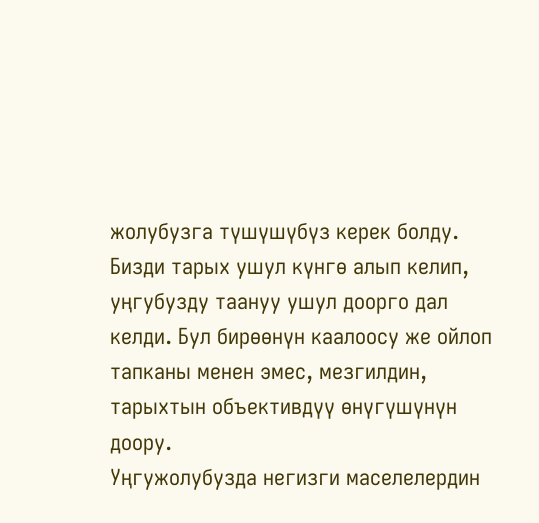жолубузга түшүшүбүз керек болду. Бизди тарых ушул күнгө алып келип, уңгубузду таануу ушул доорго дал келди. Бул бирөөнүн каалоосу же ойлоп тапканы менен эмес, мезгилдин, тарыхтын объективдүү өнүгүшүнүн доору.
Уңгужолубузда негизги маселелердин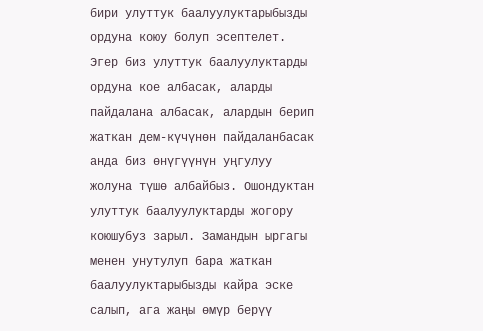бири улуттук баалуулуктарыбызды ордуна коюу болуп эсептелет. Эгер биз улуттук баалуулуктарды ордуна кое албасак, аларды пайдалана албасак, алардын берип жаткан дем-күчүнөн пайдаланбасак анда биз өнүгүүнүн уңгулуу жолуна түшө албайбыз. Ошондуктан улуттук баалуулуктарды жогору коюшубуз зарыл. Замандын ыргагы менен унутулуп бара жаткан баалуулуктарыбызды кайра эске салып, ага жаңы өмүр берүү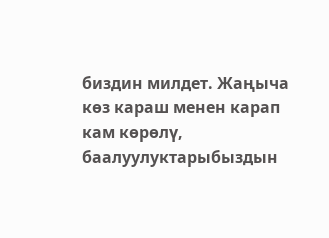биздин милдет. Жаңыча көз караш менен карап кам көрөлү, баалуулуктарыбыздын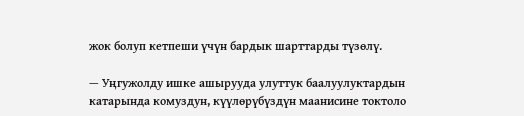жок болуп кетпеши үчүн бардык шарттарды түзөлү.

— Уңгужолду ишке ашырууда улуттук баалуулуктардын катарында комуздун, күүлөрүбүздүн маанисине токтоло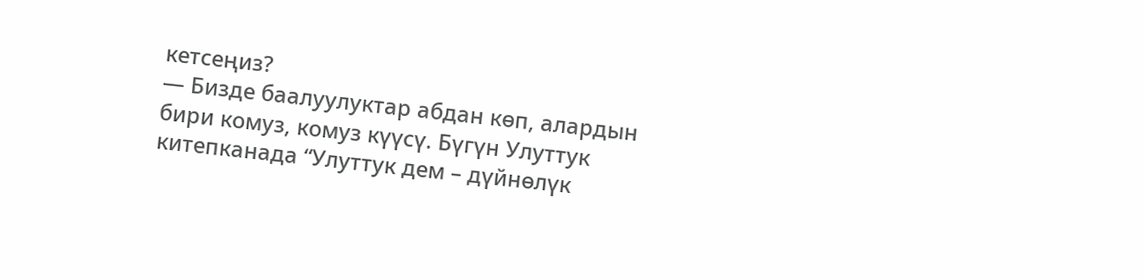кетсеңиз?
— Бизде баалуулуктар абдан көп, алардын бири комуз, комуз күүсү. Бүгүн Улуттук китепканада “Улуттук дем – дүйнөлүк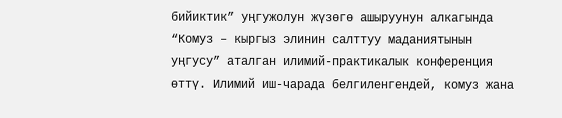бийиктик” уңгужолун жүзөгө ашыруунун алкагында “Комуз – кыргыз элинин салттуу маданиятынын уңгусу” аталган илимий-практикалык конференция өттү. Илимий иш-чарада белгиленгендей, комуз жана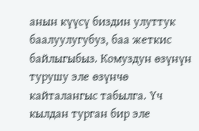анын күүсү биздин улуттук баалуулугубуз, баа жеткис байлыгыбыз. Комуздун өзүнүн турушу эле өзүнчө кайталангыс табылга. Үч кылдан турган бир эле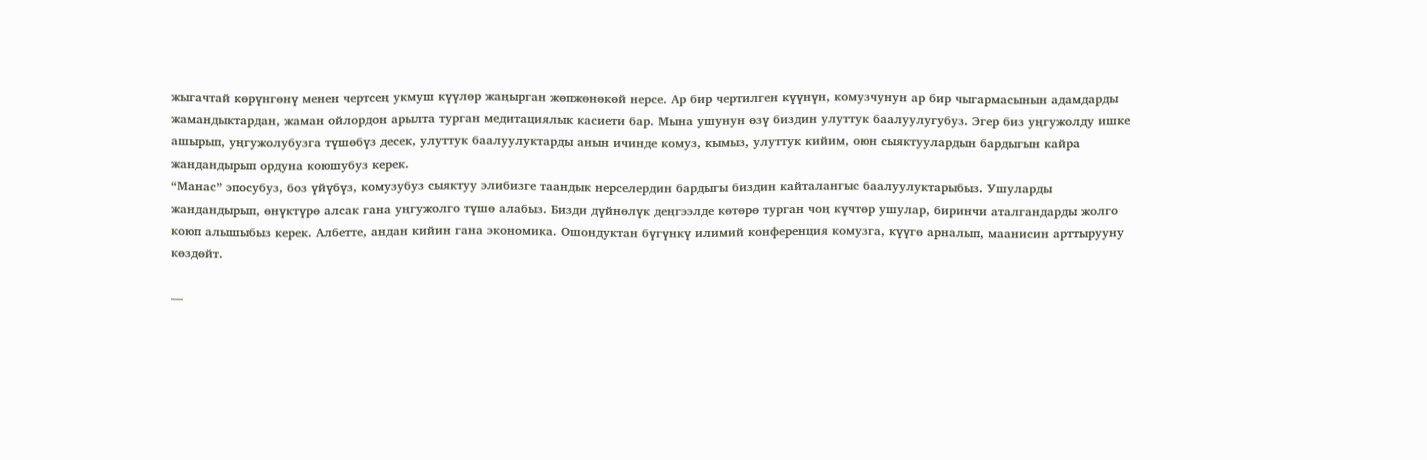жыгачтай көрүнгөнү менен чертсең укмуш күүлөр жаңырган жөпжөнөкөй нерсе. Ар бир чертилген күүнүн, комузчунун ар бир чыгармасынын адамдарды жамандыктардан, жаман ойлордон арылта турган медитациялык касиети бар. Мына ушунун өзү биздин улуттук баалуулугубуз. Эгер биз уңгужолду ишке ашырып, уңгужолубузга түшөбүз десек, улуттук баалуулуктарды анын ичинде комуз, кымыз, улуттук кийим, оюн сыяктуулардын бардыгын кайра жандандырып ордуна коюшубуз керек.
“Манас” эпосубуз, боз үйүбүз, комузубуз сыяктуу элибизге таандык нерселердин бардыгы биздин кайталангыс баалуулуктарыбыз. Ушуларды жандандырып, өнүктүрө алсак гана уңгужолго түшө алабыз. Бизди дүйнөлүк деңгээлде көтөрө турган чоң күчтөр ушулар, биринчи аталгандарды жолго коюп алышыбыз керек. Албетте, андан кийин гана экономика. Ошондуктан бүгүнкү илимий конференция комузга, күүгө арналып, маанисин арттырууну көздөйт.

—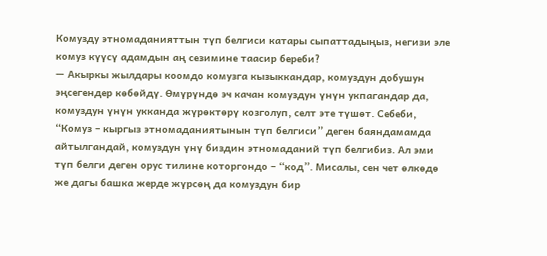Комузду этномаданияттын түп белгиси катары сыпаттадыңыз, негизи эле комуз күүсү адамдын аң сезимине таасир береби?
— Акыркы жылдары коомдо комузга кызыккандар, комуздун добушун эңсегендер көбөйдү. Өмүрүндө эч качан комуздун үнүн укпагандар да, комуздун үнүн укканда жүрөктөрү козголуп, селт эте түшөт. Себеби, “Комуз – кыргыз этномаданиятынын түп белгиси” деген баяндамамда айтылгандай, комуздун үнү биздин этномаданий түп белгибиз. Ал эми түп белги деген орус тилине которгондо – “код”. Мисалы, сен чет өлкөдө же дагы башка жерде жүрсөң да комуздун бир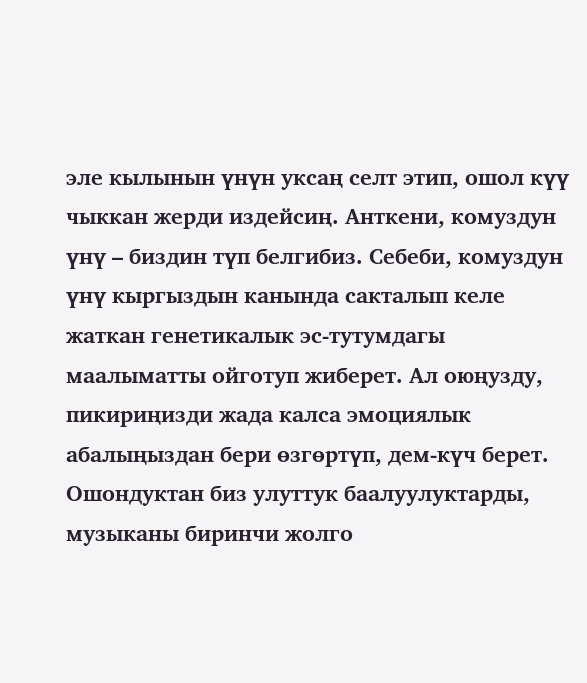эле кылынын үнүн уксаң селт этип, ошол күү чыккан жерди издейсиң. Анткени, комуздун үнү – биздин түп белгибиз. Себеби, комуздун үнү кыргыздын канында сакталып келе жаткан генетикалык эс-тутумдагы маалыматты ойготуп жиберет. Ал оюңузду, пикириңизди жада калса эмоциялык абалыңыздан бери өзгөртүп, дем-күч берет. Ошондуктан биз улуттук баалуулуктарды, музыканы биринчи жолго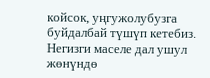койсок, уңгужолубузга буйдалбай түшүп кетебиз. Негизги маселе дал ушул жөнүндө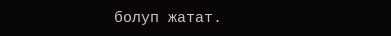болуп жатат.